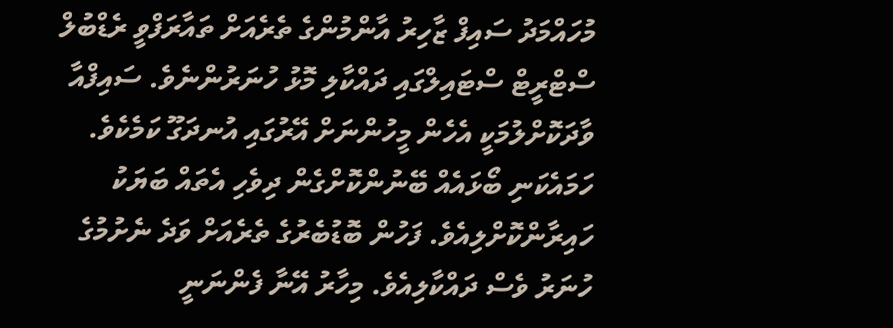މުހައްމަދު ސައިފް ޒާހިރު އާންމުންގެ ތެރެއަށް ތައާރަފްވީ ރެޑްބުލް ސްޓްރީޓް ސްޓައިލްގައި ދައްކާލި މޮޅު ހުނަރުންނެވެ. ސައިފްއާ ވާދަކޮށްލުމަކީ އެހެން މީހުންނަށް އޭރުގައި އުނދަގޫ ކަމެކެވެ. ހަމައެކަނި ބޯޅައެއް ބޭނުންކޮށްގެން ދިވެހި އެތައް ބަޔަކު ހައިރާންކޮށްލިއެވެ. ފަހުން ބޮޑުބެރުގެ ތެރެއަށް ވަދެ ނެށުމުގެ ހުނަރު ވެސް ދައްކާލިއެވެ. މިހާރު އޭނާ ފެންނަނީ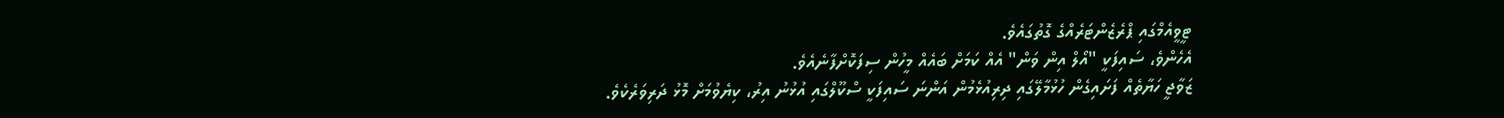ޓީވީއެމްގައި ޕްރެޒެންޓަރެއްގެ ގޮތުގައެވެ.
އެހެންވެ، ސައިފަކީ "އޯލް އިން ވަން" އެއް ކަމަށް ބައެއް މީހުން ސިފަކޮށްފާނެއެވެ.
ޒަވާޖީ ހަޔާތެއް ފަށައިގެން ހުޅުމާލޭގައި ދިރިއުޅެމުން އަންނަ ސައިފަކީ ސްކޫލްގައި އުޅުނު އިރު، ކިޔެވުމަށް މޮޅު ދަރިވަރެކެވެ.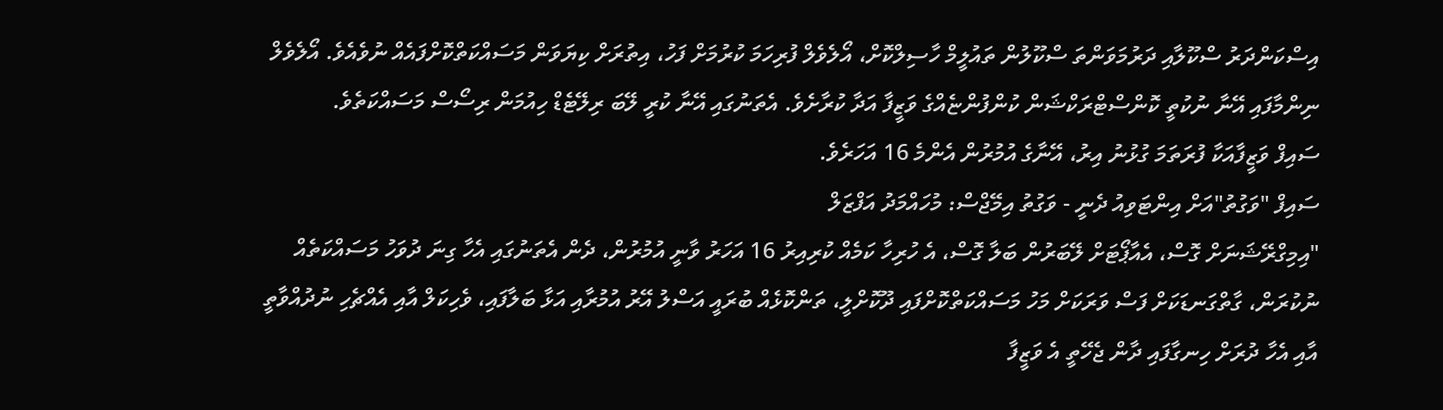އިސްކަންދަރު ސްކޫލާއި ދަރުމަވަންތަ ސްކޫލުން ތައުލީމް ހާސިލްކޮށް، އޯލެވެލް ފުރިހަމަ ކުރުމަށް ފަހު، އިތުރަށް ކިޔަވަން މަސައްކަތްކޮށްފައެއް ނުވެއެވެ. އޯލެވެލް ނިންމާފައި އޭނާ ނުކުތީ ކޮންސްޓްރަކްޝަން ކުންފުންޏެއްގެ ވަޒީފާ އަދާ ކުރާށެވެ. އެތަނުގައި އޭނާ ކުރީ ލޭބަ ރިލޭޓެޑް ހިއުމަން ރިސޯސް މަސައްކަތެވެ.
ސައިފް ވަޒީފާއަކާ ފުރަތަމަ ގުޅުނު އިރު، އޭނާގެ އުމުރުން އެންމެ 16 އަހަރެވެ.
ސައިފް "ވަގުތު"އަށް އިންޓަވިއު ދެނީ - ވަގުތު އިމޭޖްސް: މުހައްމަދު އަފްޒަލް
"އިމިގްރޭޝަނަށް ގޮސް، އެއާޕޯޓަށް ލޭބަރުން ބަލާ ގޮސް، އެ ހުރިހާ ކަމެއް ކުރިއިރު 16 އަހަރު ވާނީ އުމުރުން، ދެން އެތަނުގައި އެހާ ގިނަ ދުވަހު މަސައްކަތެއް ނުކުރަން، ގާތްގަނޑަކަށް ފަސް ވަރަކަށް މަހު މަސައްކަތްކޮށްފައި ދޫކޮށްލީ، ތަންކޮޅެއް ބުރައީ އަސްލު އޭރު އުމުރާއި އަޅާ ބަލާފައި، ވެހިކަލް އާއި އެއްޗެހި ނުދުއްވާތީ އާއި އެހާ ދުރަށް ހިނގާފައި ދާން ޖެހޭތީ އެ ވަޒީފާ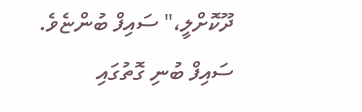ދޫކޮށްލީ،" ސައިފް ބުންޏެވެ.
ސައިފް ބުނި ގޮތުގައި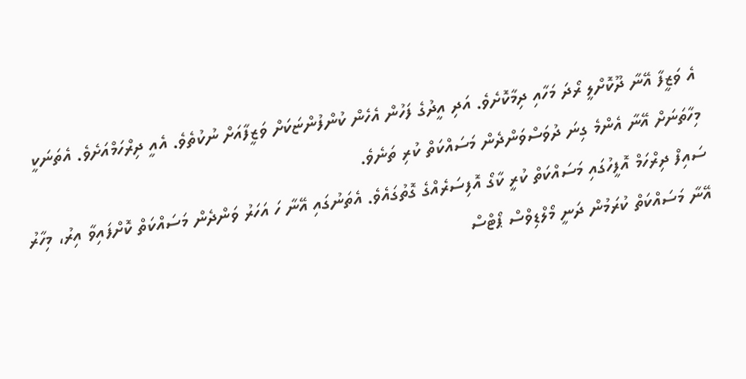އެ ވަޒީފާ އޭނާ ދޫކޮށްލީ ރޯދަ މަހާއި ދިމާކޮށެވެ. އަދި އީދުގެ ފަހުން އެހެން ކުންފުންޏަކަށް ވަޒީފާއަށް ނުކުތެވެ. އެއީ ދިރްހަމްއަށެވެ. އެތަނަކީ މިހާތަނަށް އޭނާ އެންމެ ގިނަ ދުވަސްވަންދެން މަސައްކަތް ކުރި ތަނެވެ.
ސައިފް ދިރްހަމް އޮފީހުގައި މަސައްކަތް ކުރީ ކާގޯ އޮފިސަރެއްގެ ގޮތުގައެވެ. އެތަނުގައި އޭނާ ހަ އަހަރު ވަންދެން މަސައްކަތް ކޮށްފައިވާ އިރު، މިހާރު އޭނާ މަސައްކަތް ކުރަމުން ދަނީ މޯލްޑިވްސް ޕޯޓްސް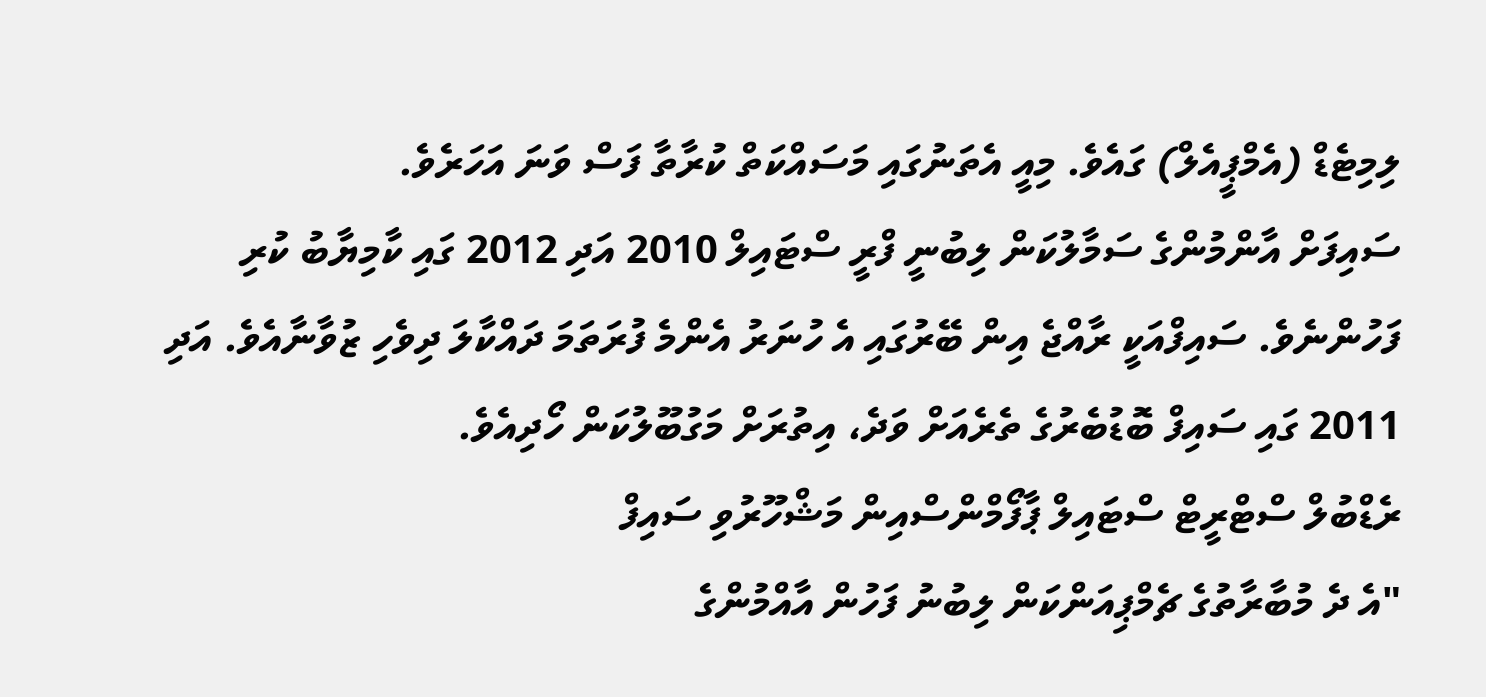ލިމިޓެޑް (އެމްޕީއެލް) ގައެވެ. މިއީ އެތަނުގައި މަސައްކަތް ކުރާތާ ފަސް ވަނަ އަހަރެވެ.
ސައިފަށް އާންމުންގެ ސަމާލުކަން ލިބުނީ ފްރީ ސްޓައިލް 2010 އަދި 2012 ގައި ކާމިޔާބު ކުރި ފަހުންނެވެ. ސައިފްއަކީ ރާއްޖެ އިން ބޭރުގައި އެ ހުނަރު އެންމެ ފުރަތަމަ ދައްކާލަ ދިވެހި ޒުވާނާއެވެ. އަދި 2011 ގައި ސައިފް ބޮޑުބެރުގެ ތެރެއަށް ވަދެ، އިތުރަށް މަގުބޫލުކަން ހޯދިއެވެ.
ރެޑްބުލް ސްޓްރީޓް ސްޓައިލް ޕާފޯމްންސްއިން މަޝްހޫރުވި ސައިފް
"އެ ދެ މުބާރާތުގެ ޗެމްޕިއަންކަން ލިބުނު ފަހުން އާއްމުންގެ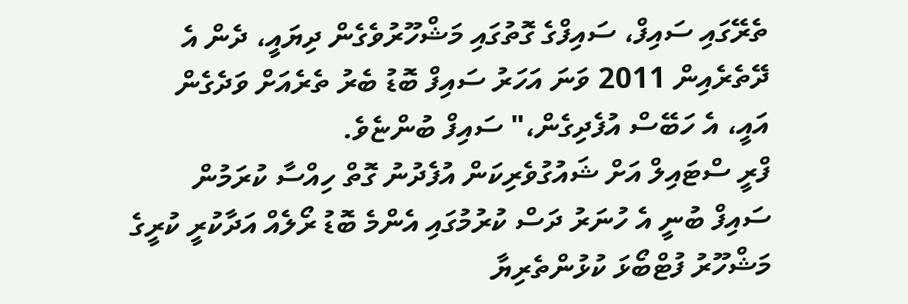ތެރޭގައި ސައިފް، ސައިފްގެ ގޮތުގައި މަޝްހޫރުވެގެން ދިޔައީ، ދެން އެ ދޭތެރެއިން 2011 ވަނަ އަހަރު ސައިފް ބޮޑު ބެރު ތެރެއަށް ވަދެގެން އައީ، އެ ހަބޭސް އުފެދިގެން،" ސައިފް ބުންޏެވެ.
ފްރީ ސްޓައިލް އަށް ޝައުގުވެރިކަން އުފެދުނު ގޮތް ހިއްސާ ކުރަމުން ސައިފް ބުނީ އެ ހުނަރު ދަސް ކުރުމުގައި އެންމެ ބޮޑު ރޯލެއް އަދާކުރީ ކުރީގެ މަޝްހޫރު ފުޓްބޯޅަ ކުޅުންތެރިޔާ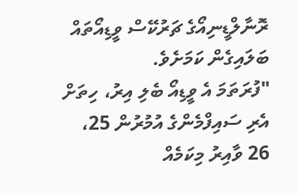ރޮނާލްޑީނިއޯގެ ޗަރުކޭސް ވީޑިއޯތައް ބަލައިގެން ކަމަށެވެ.
"ފުރަތަމަ އެ ވީޑިއޯ ބެލި އިރު، ހިތަށް އެރި ސައިފްމެންގެ އުމުރުން 25، 26 ވާއިރު މިކަމެއް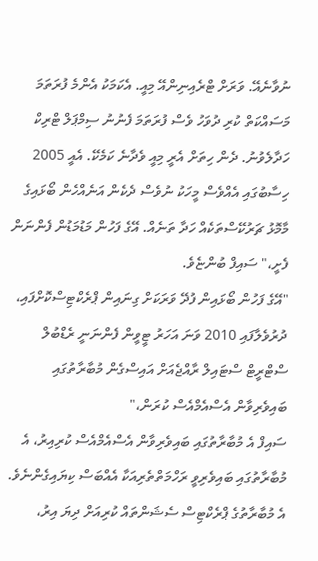ނުވާނެއޭ. ވަރަށް ޓްރެއިނިންއޭ މިއީ. އެކަމަކު އެންމެ ފުރަތަމަ މަސައްކަތް ކުރި ދުވަހު ވެސް ފުރަތަމަ ފެނުނު ސިމްޕަލް ޓްރިކް ހަދާލެވުނު. ދެން ހިތަށް އެރީ މިއީ ވެދާނެ ކަމެކޭ. އެއީ 2005 ހިސާބުގައި އެއްވެސް މީހަކު ނުވެސް ދެކެން އަނެއްހެން ބޯޅައިގެ މާމޮޅު ޗަރުކޭސްތަކެއް ހަދާ ތަނެއް. އޭގެ ފަހުން މަޑުމަޑުން ފެންނަން ފެށީ،" ސައިފް ބުންޏެވެ.
"އޭގެ ފަހުން ބޯޅައިން ފުދޭ ވަރަކަށް ގިނައިން ޕްރެކްޓިސްކޮށްފައި، ދުރުވެލާފައި 2010 ވަނަ އަހަރު ޓީވީން ފެންނަނީ ރެޑްބުލް ސްޓްރީޓް ސްޓައިލް ރާއްޖެއަށް އައިސްގެން މުބާރާތުގައި ބައިވެރިވާން އެސްއެމްއެސް ކުރަން،"
ސައިފް އެ މުބާރާތުގައި ބައިވެރިވާން އެސްއެމްއެސް ކުރިއިރު، އެ މުބާރާތުގައި ބައިވެރިވީ ރަހްމަތްތެރިއަކާ އެއްބަސް ކިޔައިގެންނެވެ. އެ މުބާރާތުގެ ޕްރެކްޓިސް ސެޝަންތައް ކުރިއަށް ދިޔަ އިރު،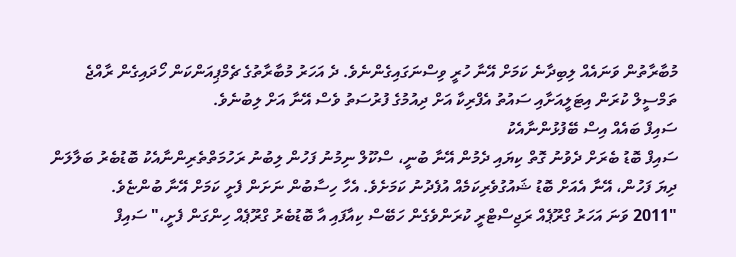މުބާރާތުން ވަނައެއް ލިބިދާނެ ކަމަށް އޭނާ ހުރީ ވިސްނަގައިގެންނެވެ. ދެ އަހަރު މުބާރާތުގެ ޗެމްޕިއަންކަން ހޯދައިގެން ރާއްޖެ ތަމްސީލް ކުރަން އިޓަލީއަށާއި ސައުތު އެފްރިކާ އަށް ދިއުމުގެ ފުރުސަތު ވެސް އޭނާ އަށް ލިބުނެވެ.
ސައިފް ބައެއް އިސް ބޭފުޅުންނާއެކު
ސައިފް ބޮޑު ބެރަށް ދެވުނު ގޮތް ކިޔައި ދެމުން އޭނާ ބުނީ، ސްކޫލް ނިމުނު ފަހުން ލިބުނު ރަހުމަތްތެރިންނާއެކު ބޮޑުބެރު ބަލާލަން ދިޔަ ފަހުން، އޭނާ އެއަށް ބޮޑު ޝައުގުވެރިކަމެއް އުފެދުނު ކަމަށެވެ. އެހާ ހިސާބުން ނަށަން ފެށީ ކަމަށް އޭނާ ބުންޏެވެ.
"2011 ވަނަ އަހަރު ގްރޫޕެއް ރަޖިސްޓްރީ ކުރަންވެގެން ހަބޭސް ކިއާފައި އާ ބޮޑުބެރު ގްރޫޕެއް ހިންގަން ފެށީ،" ސައިފް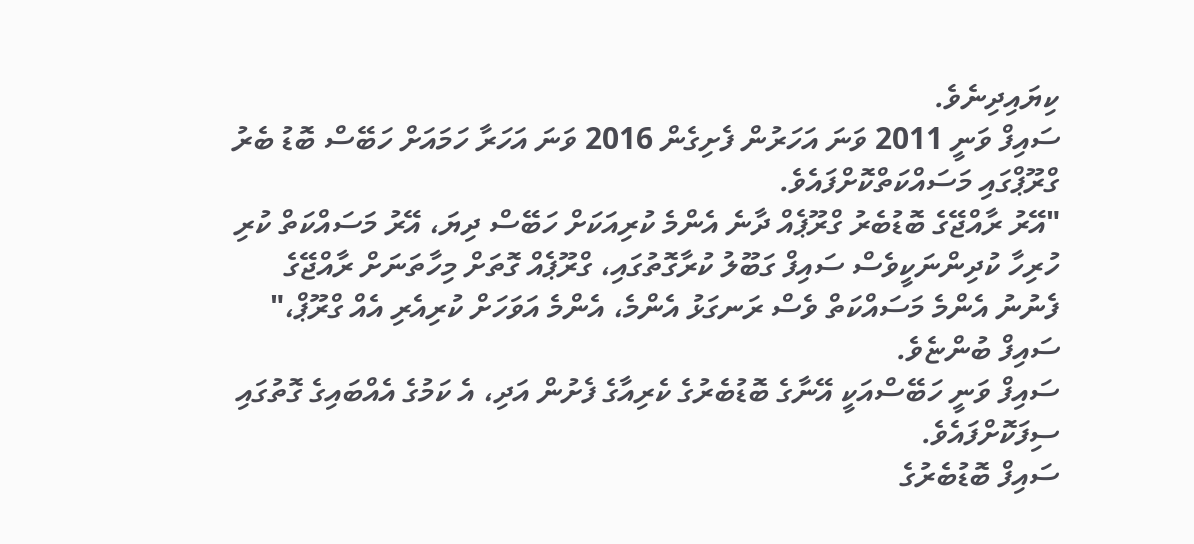ކިޔައިދިނެވެ.
ސައިފް ވަނީ 2011 ވަނަ އަހަރުން ފެށިގެން 2016 ވަނަ އަހަރާ ހަމައަށް ހަބޭސް ބޮޑު ބެރު ގްރޫޕްގައި މަސައްކަތްކޮށްފައެވެ.
"އޭރު ރާއްޖޭގެ ބޮޑުބެރު ގްރޫޕެއް ދާނެ އެންމެ ކުރިއަކަށް ހަބޭސް ދިޔަ، އޭރު މަސައްކަތް ކުރި ހުރިހާ ކުދިންނަކީވެސް ސައިފް ގަބޫލު ކުރާގޮތުގައި، ގްރޫޕެއް ގޮތަށް މިހާތަނަށް ރާއްޖޭގެ ފެނުނު އެންމެ މަސައްކަތް ވެސް ރަނގަޅު އެންމެ، އެންމެ އަވަހަށް ކުރިއެރި އެއް ގްރޫޕް،" ސައިފް ބުންޏެވެ.
ސައިފް ވަނީ ހަބޭސްއަކީ އޭނާގެ ބޮޑުބެރުގެ ކެރިއާގެ ފެށުން އަދި، އެ ކަމުގެ އެއްބައިގެ ގޮތުގައި ސިފަކޮށްފައެވެ.
ސައިފް ބޮޑުބެރުގެ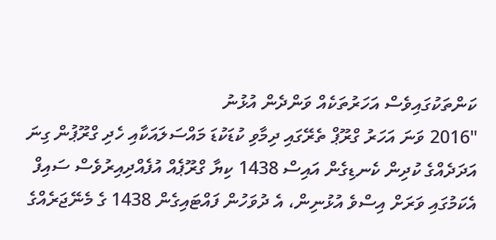ކަންތަކުގައިވެސް އަހަރުތަކެއް ވަންދެން އުޅުނު
"2016 ވަނަ އަހަރު ގްރޫޕް ތެރޭގައި ދިމާވި ކުޑަކުޑަ މައްސަލައަކާއި ހެދި ގްރޫޕުން ގިނަ އަދަދެއްގެ ކުދިން ކެނޑިގެން އައިސް 1438 ކިޔާ ގްރޫޕެއް އުފެއްދިއިރުވެސް ސައިފް އެކަމުގައި ވަރަށް އިސްވެ އުޅުނިން، އެ ދުވަހުން ފައްޓައިގެން 1438 ގެ މެނޭޖަރެއްގެ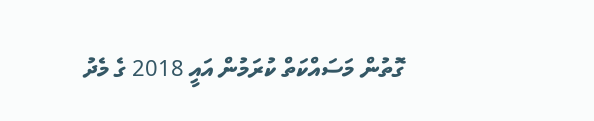ގޮތުން މަސައްކަތް ކުރަމުން އައީ 2018 ގެ މެދު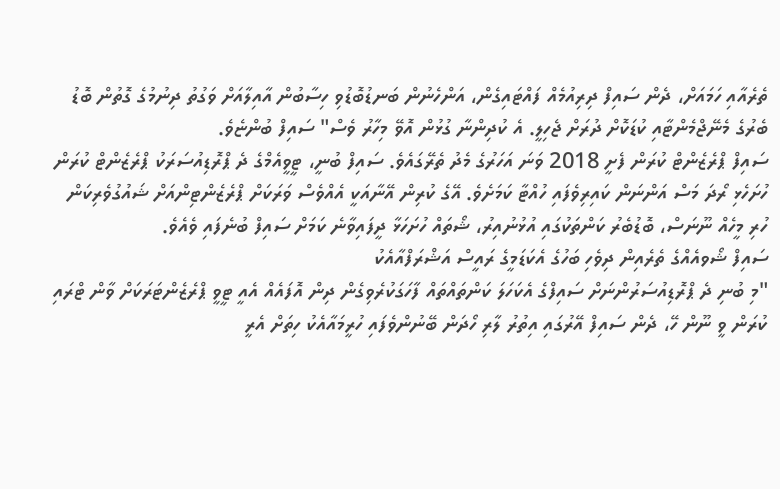ތެރެއާއި ހަމައަށް، ދެން ސައިފް ދިރިއުމެއް ފައްޓައިގެން، އަންހެނުން ބަނޑުބޮޑުވި ހިސާބުން އާއިލާއަށް ވަގުތު ދިނުމުގެ ގޮތުން ބޮޑު ބެރުގެ މެނޭޖްމެންޓާއި ކުޑަކޮށް ދުރަށް ޖެހިލީ. އެ ކުދިންނާ ގުޅުން އޮވޭ މިހާރު ވެސް" ސައިފް ބުންޏެވެ.
ސައިފް ޕްރެޒެންޓް ކުރަން ފެށީ 2018 ވަނަ އަހަރުގެ މެދު ތެރޭގައެވެ. ސައިފް ބުނީ، ޓީވީއެމްގެ ދެ ޕްރޮޑިއުސަރަކު ޕްރެޒެންޓް ކުރަން ހުށަހެޅި ރޯދަ މަސް އަންނަން ކައިރިވެފައި ހުއްޓާ ކަމަށެވެ. އޭގެ ކުރިން އޭނާއަކީ އެއްވެސް ވަރަކަށް ޕްރެޒެންޓިންއަށް ޝައުގުވެރިކަން ހުރި މީހެއް ނޫނަސް، ބޮޑުބެރު ކަންތަކުގައި އުޅުނުއިރު، ޝޯތައް ހުށަހަޅާ ދީފައިވާނެ ކަމަށް ސައިފް ބުނެފައި ވެއެވެ.
ސައިފް ޝޯވއެއްގެ ތެރެއިން ދިވެހި ބަހުގެ އެކަޑަމީގެ ރައީސް އަޝްރަފްއާއެކު
"މި ބުނި ދެ ޕްރޮޑިއުސަރުންނަށް ސައިފްގެ އެކަހަލަ ކަންތައްތައް ފާހަގަކުރެވިގެން ދިން އޮފައެއް އެއީ ޓީވީ ޕްރެޒެންޓަރަކަށް ވާން ޓްރައި ކުރަން ވީ ނޫން ހޭ، ދެން ސައިފް އޭރުގައި އިތުރު ލާރި ހޯދަން ބޭނުންވެފައި ހުރީމައާއެކު ހިތަށް އެރީ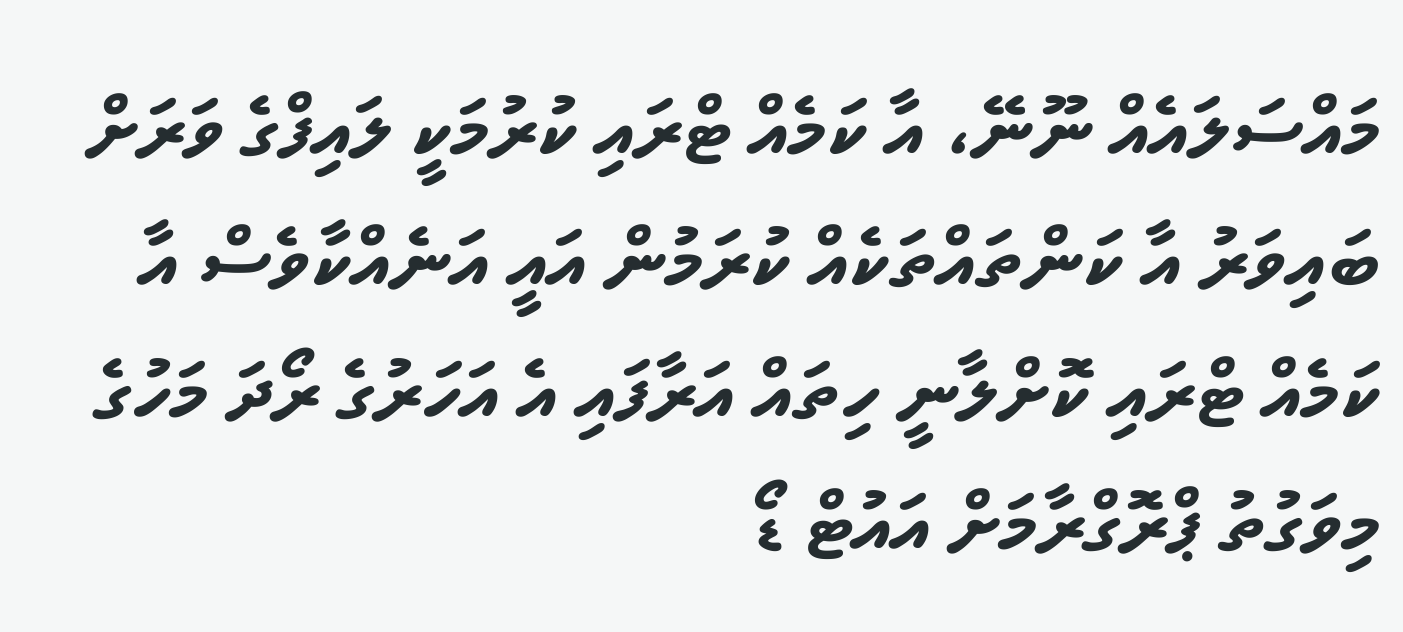މައްސަލައެއް ނޫނޭ، އާ ކަމެއް ޓްރައި ކުރުމަކީ ލައިފްގެ ވަރަށް ބައިވަރު އާ ކަންތައްތަކެއް ކުރަމުން އައީ އަނެއްކާވެސް އާ ކަމެއް ޓްރައި ކޮށްލާނީ ހިތައް އަރާފައި އެ އަހަރުގެ ރޯދަ މަހުގެ މިވަގުތު ޕްރޮގްރާމަށް އައުޓް ޑޯ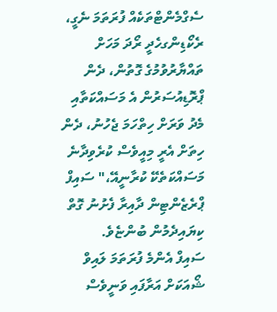ސެގްމެންޓްތަކެއް ފުރަތަމަ ނެގީ، ރެކޯޑިންގހެދީ ރޯދަ މަހަށް ތައްޔާރުވުމުގެ ގޮތުން، ދެން ޕްރޮޑިއުސަރުން އެ މަސައްކަތާއި މެދު ވަރަށް ހިތްހަމަ ޖެހުނު، ދެން ހިތަށް އެރީ މިއީވެސް ކުރެވިދާނެ މަސައްކަތެކޭ ކުރާނީއޭ،" ސައިފް ޕްރެޒެންޓިން ދާއިރާ ފެށުނު ގޮތް ކިޔައިދެމުން ބުންޏެވެ.
ސައިފް އެންމެ ފުރަތަމަ ލައިވް ޝޯއަކަށް އަރާފައި ވަނީވެސް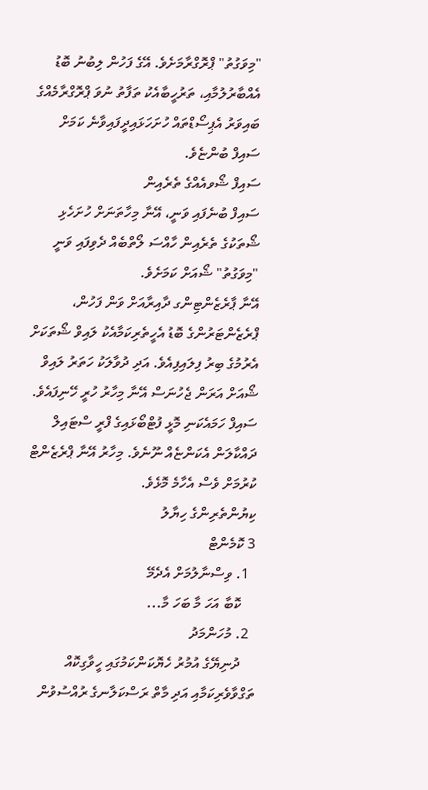"މިވަގުތު" ޕްރޮގްރާމަށެވެ. އޭގެ ފަހުން ލިބުނު ބޮޑު އެއްބާރުލުމާއި، ތަރުހީބާއެކު ތަފާތު ނުވަ ޕްރޮގްރާމެއްގެ ބައިވަރު އެޕިސޯޑްތައް ހުށަހަޅައިދީފައިވާނެ ކަމަށް ސައިފް ބުންޏެވެ.
ސައިފް ޝޯވއެއްގެ ތެރެއިން
ސައިފް ބުނެފައި ވަނީ، އޭނާ މިހާތަނަށް ހުށަހެޅި ޝޯތަކުގެ ތެރެއިން ހާއްސަ ލޯތްބެއް ދެވިފައި ވަނީ "މިވަގުތު" ޝޯއަށް ކަމަށެވެ.
އޭނާ ޕާރެޒެންޓިންގ ދާއިރާއަށް ވަން ފަހުން، ޕްރެޒެންޓަރުންގެ ބޮޑު އެހީތެރިކަމާއެކު ލައިވް ޝޯތަކަށް އެރުމުގެ ބިރު ފިލައިފިއެވެ. އަދި ދުވާލަކު ހަތަރު ލައިވް ޝޯއަށް އަރަން ޖެހުނަސް އޭނާ މިހާރު ހުރީ ހޭނިފައެވެ.
ސައިފް ހަމައެކަނި މޮޅީ ފުޓްބޯޅައިގެ ފްރީ ސްޓައިލް ދައްކާލަން އެކަންޏެއް ނޫނެވެ. މިހާރު އޭނާ ޕްރެޒެންޓް ކުރުމަށް ވެސް އެހާމެ މޮޅެވެ.
ކިޔުންތެރިންގެ ހިޔާލު
3 ކޮމެންޓް
  1. ވިސްނާލުމަށް އެދެމޭ
    ކޮބާ އަހަ މާ ބަހަ މާ...
  2. މުހަންމަދު
    ދުނިޔޭގެ އުމުރު ހެޔޮކަންކަމުގައި ހީވާގިކޮއް ތަގްވާވެރިކަމާއި އަދި މާތް ރަސްކަލާނގެ ރުއްސުވުން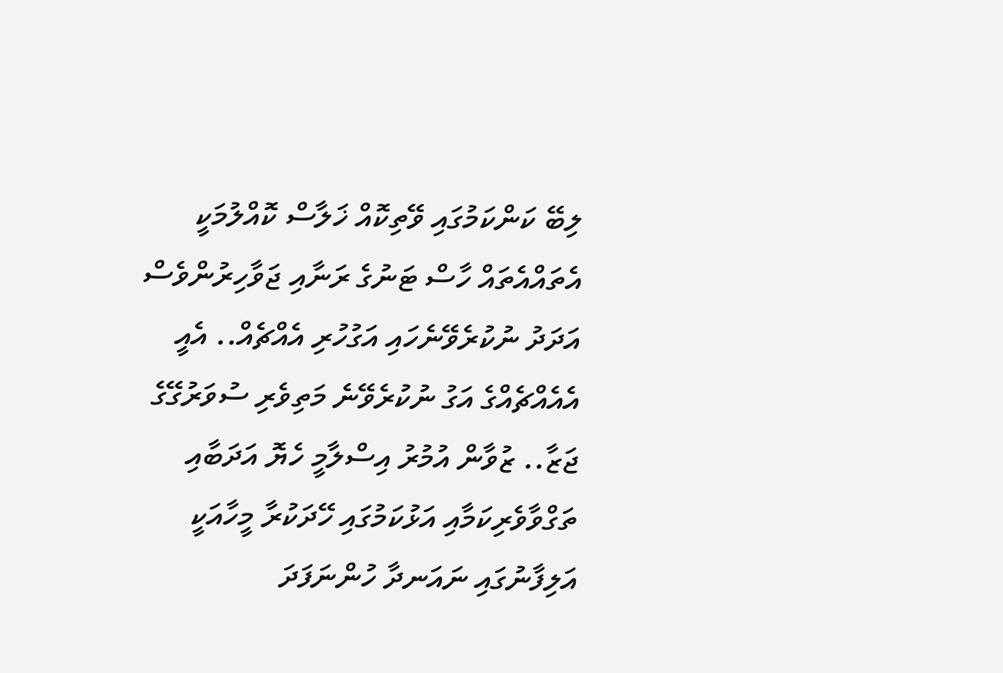ލިބޭ ކަންކަމުގައި ވޭތިކޮއް ޚަލާސް ކޮއްލުމަކީ އެތައްއެތައް ހާސް ޓަނުގެ ރަނާއި ޖަވާހިރުންވެސް އަދަދު ނުކުރެވޭނެހައި އަގުހުރި އެއްޗެއް.. އެއީ އެއެއްޗެއްގެ އަގު ނުކުރެވޭނެ މަތިވެރި ސުވަރުގޭގެ ޖަޒާ.. ޒުވާން އުމުރު އިސްލާމީ ހެޔޮ އަދަބާއި ތަގްވާވެރިކަމާއި އަޅުކަމުގައި ހޭދަކުރާ މީހާއަކީ އަލިފާނުގައި ނައަނދާ ހުންނަފަދަ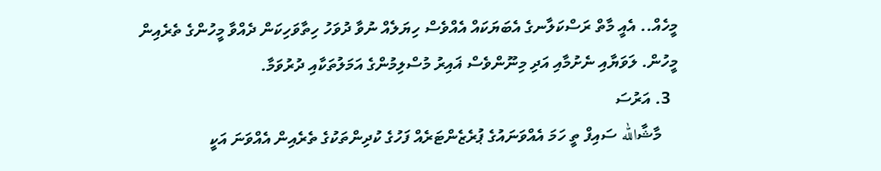މީހެއް.. އެއީ މާތް ރަސްކަލާނގެ އެބަޔަކައް އެއްވެސް ހިޔަލެއް ނުވާ ދުވަހު ހިތާވަހިކަން ދެއްވާ މީހުންގެ ތެރެއިން މީހުން. ލަވަޔާއި ނެށުމާއި އަދި މިނޫންވެސް ޣައިރު މުސްލިމުންގެ އަމަލުތަކާއި ދުރުވަމާ.
  3. އަރުސަ
    މާޝާالله ސައިފް ތީ ހަމަ އެއްވަނައުގެ ޕުރެޒެންޓަރެއް ފަހުގެ ކުދިންތަކުގެ ތެރެއިން އެއްވަނަ އަކީ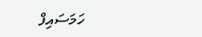ހަމަސައިފް